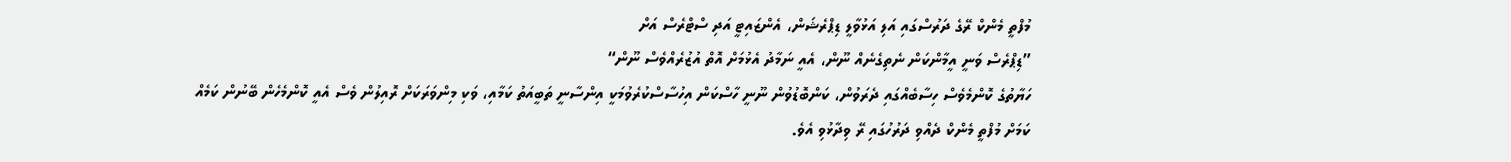މުފްތީ މެންކް ރޭގެ ދަރުސްގައި އަލި އަޅުވާލީ ޑިޕްރެޝަން، އެންޒައިޓީ އަދި ސްޓްރެސް އަށް
”ޑިޕްރެސް ވަނީ އީމާންކަން ނެތިގެނެއް ނޫން، އެއީ ނަމާދު އެޅުމަށް އޮތް އުޒުރެއްވެސް ނޫން“
ހަޔާތުގެ ކޮންމެވެސް ހިސާބެއްގައި ދެރަވުން، ކަންބޮޑުވުން ނޫނީ ހާސްކަން އިހުސާސްކުރެވުމަކީ އިންސާނީ ތަބީއަތު ކަމާއި، ވަކި މިންވަރަކަށް ރޮއިލުން ވެސް އެއީ ކޮންމެހެން ބޭނުން ކަމެއް ކަމަށް މުފްތީ މެންކް ދެއްވި ދަރުހުގައި ރޭ ވިދާޅުވި އެވެ.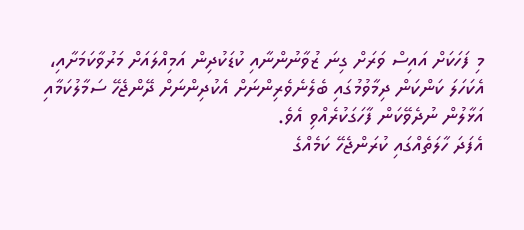މި ފަހަކަށް އައިސް ވަރަށް ގިނަ ޒުވާނުންނާއި ކުޑަކުދިން އަމިއްލައަށް މަރުވާކަމަށާއި، އެކަހަލަ ކަންކަން ދިމާވުމުގައި ބެލެނެވެރިންނަށް އެކުދިންނަށް ދޭންޖެހޭ ސަމާލުކަމާއި އަޅާލުން ނުދެވޭކަން ފާހަގަކުރެއްވި އެވެ.
އެފަދަ ހާލަތެއްގައި ކުރަންޖެހޭ ކަމެއްގެ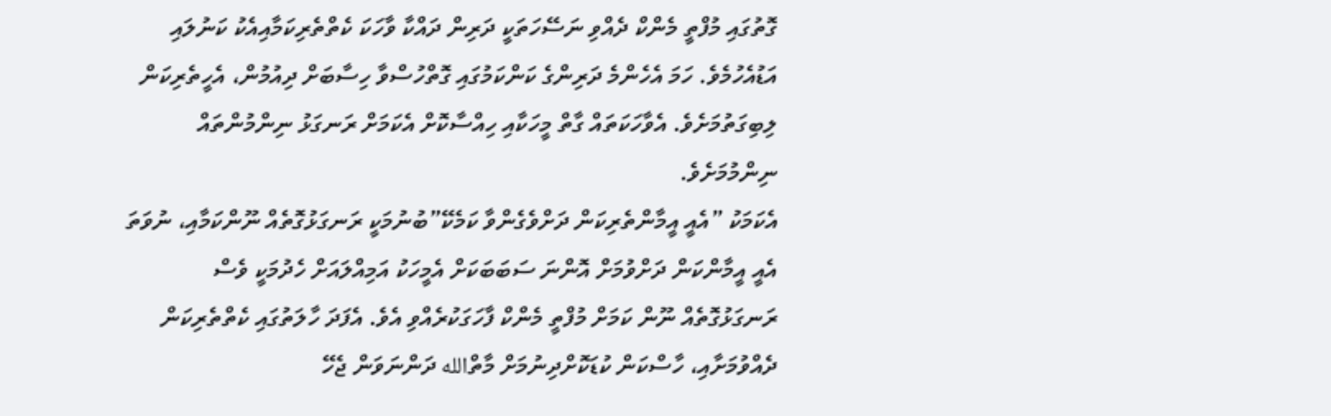ގޮތުގައި މުފްތީ މެންކް ދެއްވި ނަސޭހަތަކީ ދަރިން ދައްކާ ވާހަކަ ކެތްތެރިކަމާއިއެކު ކަނުލައި އަޑުއެހުމެވެ. ހަމަ އެހެންމެ ދަރިންގެ ކަންކަމުގައި ގޮތްހުސްވާ ހިސާބަށް ދިއުމުން، އެހީތެރިކަން ލިބިގަތުމަށެވެ. އެވާހަކަތައް ގާތް މީހަކާއި ހިއްސާކޮށް އެކަމަށް ރަނގަޅު ނިންމުންތައް ނިންމުމަށެވެ.
އެކަމަކު ”އެއީ އީމާންތެރިކަން ދަށްވެގެންވާ ކަމެކޭ”ބުނުމަކީ ރަނގަޅުގޮތެއް ނޫންކަމާއި، ނުވަތަ އެއީ އީމާންކަން ދަށްވުމަށް އޮންނަ ސަބަބަކަށް އެމީހަކު އަމިއްލައަށް ހެދުމަކީ ވެސް ރަނގަޅުގޮތެއް ނޫން ކަމަށް މުފްތީ މެންކް ފާހަގަކުރެއްވި އެވެ. އެފަދަ ހާލަތުގައި ކެތްތެރިކަން ދެއްވުމަށާއި، ހާސްކަން ކުޑަކޮށްދިނުމަށް މާތްالله ދަންނަވަން ޖެހޭ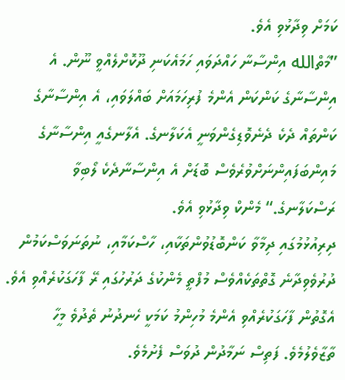ކަމަށް ވިދާޅުވި އެވެ.
”މާތްالله އިންސާނާ ހައްދަވައި ހަމައެކަނި ދޫކޮށްލެއްވީ ނޫން. އެ އިންސާނާގެ ކަންކަން އެންމެ ފުރިހަމައަށް ބައްލަވައި، އެ އިންސާނާގެ ކަންތައް ދެކެ ދެނެވޮޑިގެންވަނީ އެކަލާނގެ. އެލާނގެއީ އިންސާނާގެ މައިންބަފައިންނަށްވުރެވެސް ބޮޑަށް އެ އިންސާނާދެކެ ލޯބިވާ ރަސްކަލާނގެ.“ މެންކް ވިދާޅުވި އެވެ.
ދިރިއުޅުމުގައި ދިމާވާ ކަންބޮޑުވުންތަކާއި، ހާސްކަމާއި، ނުތަނަވަސްކަމުން ދުރުވެވިދާނެ ގޮތްތަކެއްވެސް މުފްތީ މެންކުގެ ދަރުހުގައި ރޭ ފާހަގަކުރެއްވި އެވެ. އެގޮތުން ފާހަގަކުރެއްވި އެންމެ މުހިންމު ކަމަކީ ހެނދުނު ތެދުވެ މީހާ ތާޒާވެލުމެވެ. ފަތިސް ނަމާދުން ދުވަސް ފެށުމެވެ.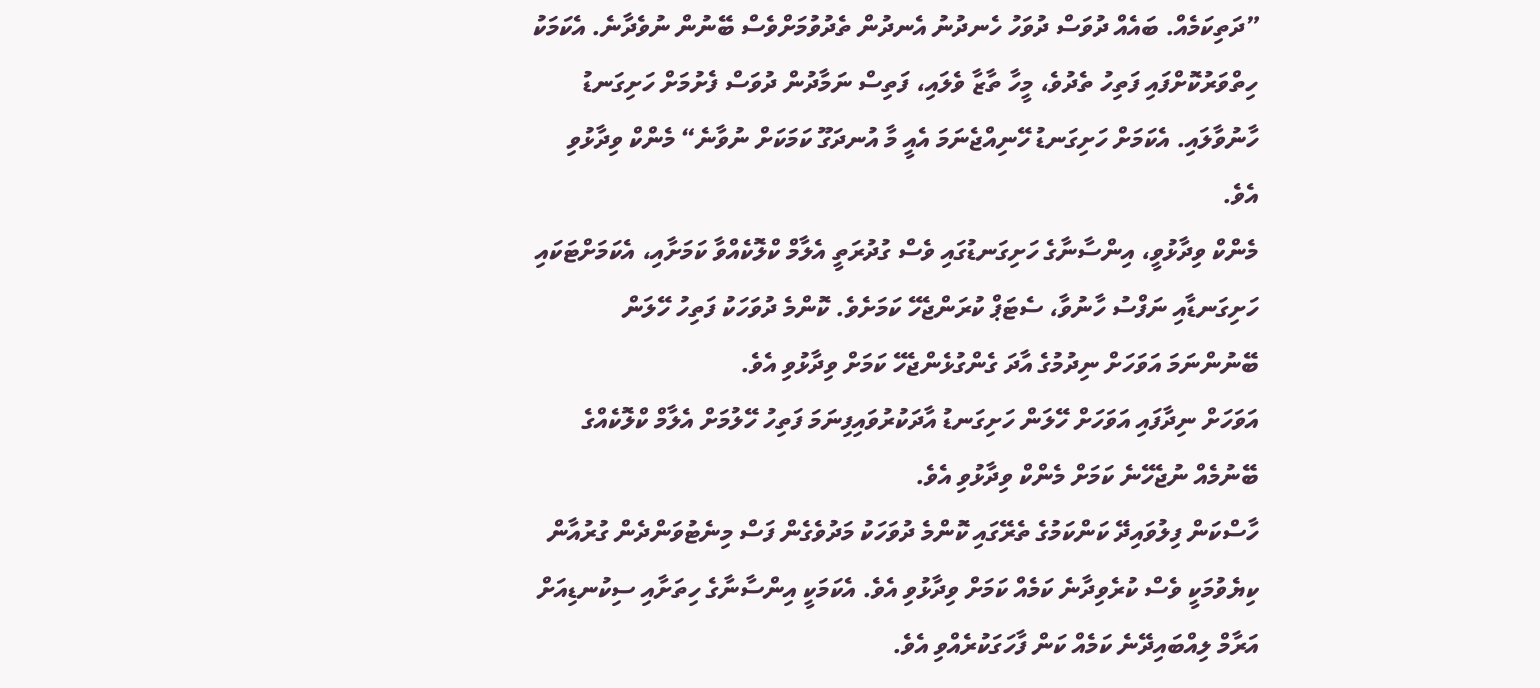”ދަތިކަމެއް. ބައެއް ދުވަސް ދުވަހު ހެނދުނު އެނދުން ތެދުވުމަށްވެސް ބޭނުން ނުވެދާނެ. އެކަމަކު ހިތްވަރުކޮށްފައި ފަތިހު ތެދުވެ، މީހާ ތާޒާ ވެލައި، ފަތިސް ނަމާދުން ދުވަސް ފެށުމަށް ހަށިގަނޑު ހާނުވާލައި. އެކަމަށް ހަށިގަނޑު ހޭނިއްޖެނަމަ އެއީ މާ އުނދަގޫ ކަމަކަށް ނުވާނެ“ މެންކް ވިދާޅުވި އެވެ.
މެންކް ވިދާޅުވީ، އިންސާނާގެ ހަށިގަނޑުގައި ވެސް ގުދުރަތީ އެލާމް ކްލޮކެއްވާ ކަމަށާއި، އެކަމަށްޓަކައި ހަށިގަނޑާއި ނަފްސު ހާނުވާ، ސެޓަޕް ކުރަންޖެހޭ ކަމަށެވެ. ކޮންމެ ދުވަހަކު ފަތިހު ހޭލަން ބޭނުންނަމަ އަވަހަށް ނިދުމުގެ އާދަ ގެންގުޅެންޖެހޭ ކަމަށް ވިދާޅުވި އެވެ.
އަވަހަށް ނިދާފައި އަވަހަށް ހޭލަން ހަށިގަނޑު އާދަކުރުވައިފިނަމަ ފަތިހު ހޭލުމަށް އެލާމް ކްލޮކެއްގެ ބޭނުމެއް ނުޖެހޭނެ ކަމަށް މެންކް ވިދާޅުވި އެވެ.
ހާސްކަން ފިލުވައިދޭ ކަންކަމުގެ ތެރޭގައި ކޮންމެ ދުވަހަކު މަދުވެގެން ފަސް މިނެޓުވަންދެން ގުރުއާން ކިޔެވުމަކީ ވެސް ކުރެވިދާނެ ކަމެއް ކަމަށް ވިދާޅުވި އެވެ. އެކަމަކީ އިންސާނާގެ ހިތަށާއި ސިކުނޑިއަށް އަރާމް ލިއްބައިދޭނެ ކަމެއް ކަން ފާހަގަކުރެއްވި އެވެ.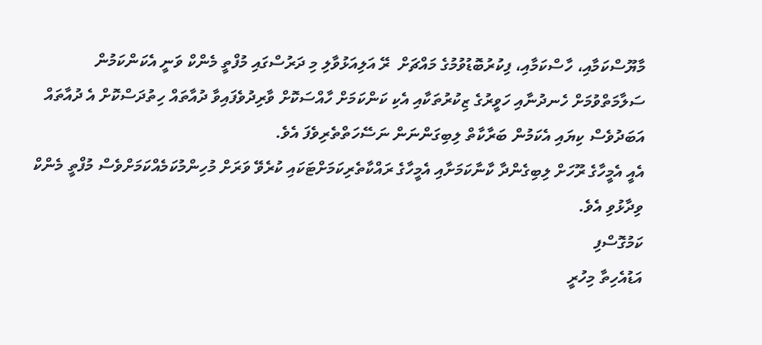މާޔޫސްކަމާއި، ހާސްކަމާއި، ފިކުރުބޮޑުވުމުގެ މައްޗަށް  ރޭ އަލިއަޅުވާލި މި ދަރުސްގައި މުފްތީ މެންކް ވަނީ އެކަންކަމުން ސަލާމަތްވުމަށް ހެނދުނާއި ހަވީރުގެ ޒިކުރުތަކާއި އެކި ކަންކަމަށް ހާއްސަކޮށް ވާރިދުވެފައިވާ ދުއާތައް ހިތުދަސްކޮށް އެ ދުއާތައް އަބަދުވެސް ކިޔައި އެކަމުން ބަރާކާތް ލިބިގަންނަން ނަސޭހަތްތެރިވެފަ އެވެ.
އެއީ އެމީހާގެ ރޫހަށް ލިބިގެންދާ ކާނާކަމަށާއި އެމީހާގެ ރައްކާތެރިކަމަށްޓަކައި ކުރެވޭ ވަރަށް މުހިންމުކަމެއްކަމަށްވެސް މުފްތީ މެންކް ވިދާޅުވި އެވެ.
ކަމުގޮސްފި
އަޑުއެހިތާ މިހުރީ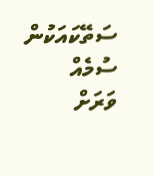ސަތޭކައަކުން ސުމެއް
ވަރަށް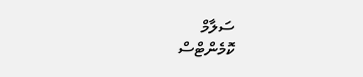ސަލާމް
ކޮމެންޓްސް